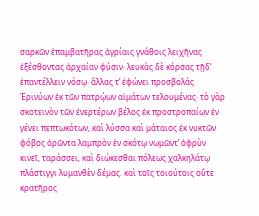σαρκῶν ἐπαμβατῆρας ἀγρίαις γνάθοις λειχῆνας ἐξέσθοντας ἀρχαίαν φύσιν· λευκὰς δὲ κόρσας τῇδʼ ἐπαντέλλειν νόσῳ· ἄλλας τʼ ἐφώνει προσβολάς Ἐρινύων ἐκ τῶν πατρῴων αἱμάτων τελουμένας· τὸ γὰρ σκοτεινὸν τῶν ἐνερτέρων βέλος ἐκ προστροπαίων ἐν γένει πεπτωκότων, καὶ λύσσα καὶ μάταιος ἐκ νυκτῶν φόβος ὁρῶντα λαμπρὸν ἐν σκότῳ νωμῶντʼ ὀφρὺν κινεῖ, ταράσσει, καὶ διώκεσθαι πόλεως χαλκηλάτῳ πλάστιγγι λυμανθὲν δέμας. καὶ τοῖς τοιούτοις οὔτε κρατῆρος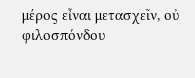μέρος εἶναι μετασχεῖν, οὐ φιλοσπόνδου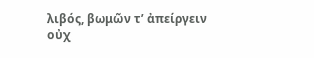λιβός, βωμῶν τʼ ἀπείργειν οὐχ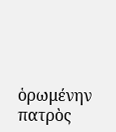ὁρωμένην πατρὸς